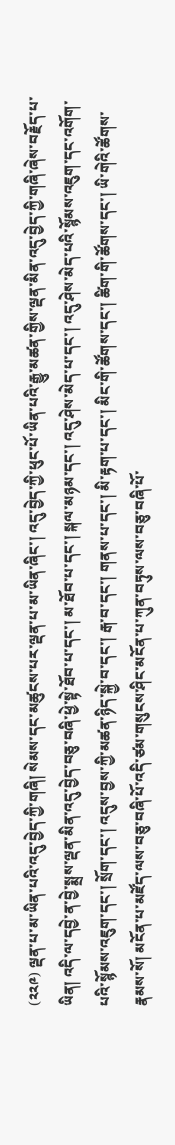(༢༢༩) ལྡན་པ་མ་ཡིན་པའི་འདུ་བྱེད་ཀྱི་གཞི། སེམས་དང་མཚུངས་པར་ལྡན་པ་མ་ཡིན་ཞིང་། འདུ་བྱེད་ཀྱི་ཕུང་པོ་ཡིན་པའི་རྒྱུ་མཚན་གྱིས་ལྡན་མིན་འདུ་བྱེད་ཀྱི་གཞི་ཞེས་བརྗོད་པ་ཡིན། འདི་ལ་དབྱེ་ན་བྱེ་སྨྲས་ལྡན་མིན་འདུ་བྱེད་བཅུ་བཞི་ཕྱེ་སྟེ་ཐོབ་པ་དང་། མ་ཐོབ་པ་དང་། སྐལ་མཉམ་དང་། འདུ་ཤེས་མེད་པ་དང་། འདུ་ཤེས་མེད་པའི་སྙོམས་འཇུག་དང་འགོག་པའི་སྙོམས་འཇུག་དང་། སྲོག་དང་། འདུས་བྱས་ཀྱི་མཚན་ཉིད་སྐྱེ་བ་དང་། རྒ་བ་དང་། གནས་པ་དང་། མི་རྟག་པ་དང་། མིང་གི་ཚོགས་དང་། ཚིག་གི་ཚོགས་དང་། ཡི་གེའི་ཚོགས་རྣམས་སོ། མངོན་པ་མཛོད་ལས་བཅུ་བཞི་པོ་འདི་ཙམ་གསུངས་ཤིང་མངོན་པ་ཀུན་བཏུས་ལས་བཅུ་བཞི་པོ་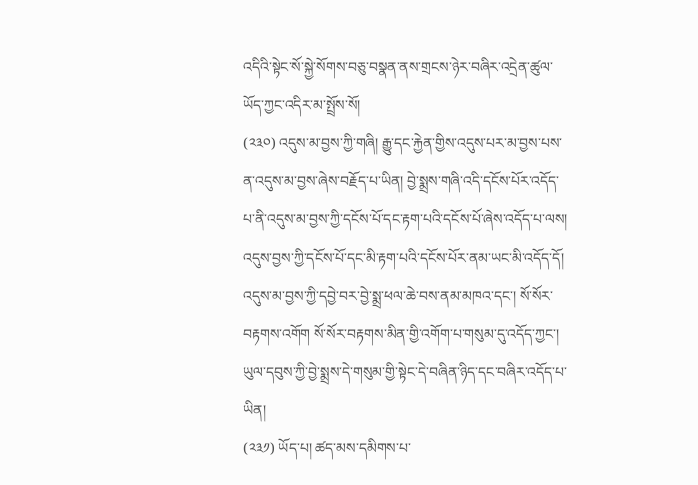འདིའི་སྟེང་སོ་སྐྱེ་སོགས་བཅུ་བསྣན་ནས་གྲངས་ཉེར་བཞིར་འདྲེན་ཚུལ་ཡོད་ཀྱང་འདིར་མ་སྤྲོས་སོ།
(༢༣༠) འདུས་མ་བྱས་ཀྱི་གཞི། རྒྱུ་དང་རྐྱེན་གྱིས་འདུས་པར་མ་བྱས་པས་ན་འདུས་མ་བྱས་ཞེས་བརྗོད་པ་ཡིན། བྱེ་སྨྲས་གཞི་འདི་དངོས་པོར་འདོད་པ་ནི་འདུས་མ་བྱས་ཀྱི་དངོས་པོ་དང་རྟག་པའི་དངོས་པོ་ཞེས་འདོད་པ་ལས། འདུས་བྱས་ཀྱི་དངོས་པོ་དང་མི་རྟག་པའི་དངོས་པོར་ནམ་ཡང་མི་འདོད་དོ། འདུས་མ་བྱས་ཀྱི་དབྱེ་བར་བྱེ་སྨྲ་ཕལ་ཆེ་བས་ནམ་མཁའ་དང་། སོ་སོཪ་བརྟགས་འགོག སོ་སོར་བརྟགས་མིན་གྱི་འགོག་པ་གསུམ་དུ་འདོད་ཀྱང་། ཡུལ་དབུས་ཀྱི་བྱེ་སྨྲས་དེ་གསུམ་གྱི་སྟེང་དེ་བཞིན་ཉིད་དང་བཞིར་འདོད་པ་ཡིན།
(༢༣༡) ཡོད་པ། ཚད་མས་དམིགས་པ་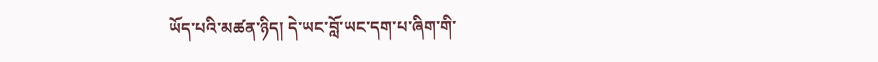ཡོད་པའི་མཚན་ཉིད། དེ་ཡང་བློ་ཡང་དག་པ་ཞིག་གི་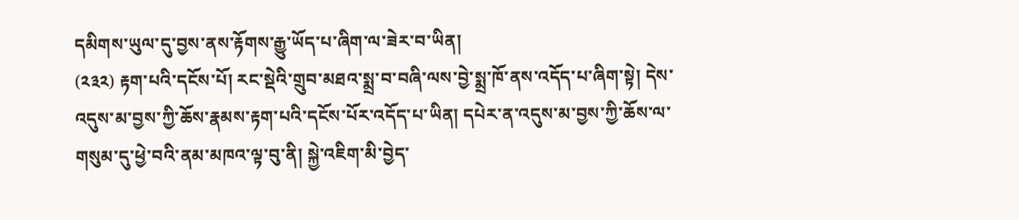དམིགས་ཡུལ་དུ་བྱས་ནས་རྟོགས་རྒྱུ་ཡོད་པ་ཞིག་ལ་ཟེར་བ་ཡིན།
(༢༣༢) རྟག་པའི་དངོས་པོ། རང་སྡེའི་གྲུབ་མཐའ་སྨྲ་བ་བཞི་ལས་བྱེ་སྨྲ་ཁོ་ནས་འདོད་པ་ཞིག་སྟེ། དེས་འདུས་མ་བྱས་ཀྱི་ཆོས་རྣམས་རྟག་པའི་དངོས་པོར་འདོད་པ་ཡིན། དཔེར་ན་འདུས་མ་བྱས་ཀྱི་ཆོས་ལ་གསུམ་དུ་ཕྱེ་བའི་ནམ་མཁའ་ལྟ་བུ་ནི། སྐྱེ་འཇིག་མི་བྱེད་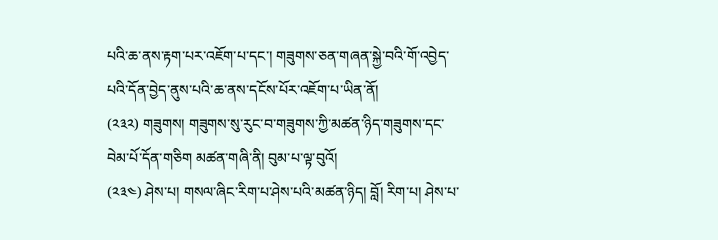པའི་ཆ་ནས་རྟག་པར་འཇོག་པ་དང་། གཟུགས་ཅན་གཞན་སྐྱེ་བའི་གོ་འབྱེད་པའི་དོན་བྱེད་ནུས་པའི་ཆ་ནས་དངོས་པོར་འཇོག་པ་ཡིན་ནོ།
(༢༣༢) གཟུགས། གཟུགས་སུ་རུང་བ་གཟུགས་ཀྱི་མཚན་ཉིད་གཟུགས་དང་བེམ་པོ་དོན་གཅིག མཚན་གཞི་ནི། བུམ་པ་ལྟ་བུའོ།
(༢༣༤) ཤེས་པ། གསལ་ཞིང་རིག་པ་ཤེས་པའི་མཚན་ཉིད། བློ། རིག་པ། ཤེས་པ་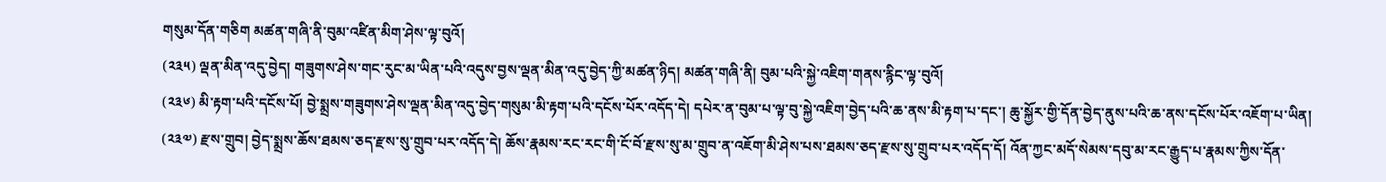གསུམ་དོན་གཅིག མཚན་གཞི་ནི་བུམ་འཛིན་མིག་ཤེས་ལྟ་བུའོ།
(༢༣༥) ལྡན་མིན་འདུ་བྱེད། གཟུགས་ཤེས་གང་རུང་མ་ཡིན་པའི་འདུས་བྱས་ལྡན་མིན་འདུ་བྱེད་ཀྱི་མཚན་ཉིད། མཚན་གཞི་ནི། བུམ་པའི་སྐྱེ་འཇིག་གནས་རྙིང་ལྟ་བུའོ།
(༢༣༦) མི་རྟག་པའི་དངོས་པོ། བྱེ་སྨྲས་གཟུགས་ཤེས་ལྡན་མིན་འདུ་བྱེད་གསུམ་མི་རྟག་པའི་དངོས་པོར་འདོད་དེ། དཔེར་ན་བུམ་པ་ལྟ་བུ་སྐྱེ་འཇིག་བྱེད་པའི་ཆ་ནས་མི་རྟག་པ་དང་། ཆུ་སྐྱོར་གྱི་དོན་བྱེད་ནུས་པའི་ཆ་ནས་དངོས་པོར་འཇོག་པ་ཡིན།
(༢༣༧) རྫས་གྲུབ། བྱེད་སྨྲས་ཆོས་ཐམས་ཅད་རྫས་སུ་གྲུབ་པར་འདོད་དེ། ཆོས་རྣམས་རང་རང་གི་ངོ་བོ་རྫས་སུ་མ་གྲུབ་ན་འཇོག་མི་ཤེས་པས་ཐམས་ཅད་རྫས་སུ་གྲུབ་པར་འདོད་དོ། འོན་ཀྱང་མདོ་སེམས་དབུ་མ་རང་རྒྱུད་པ་རྣམས་ཀྱིས་དོན་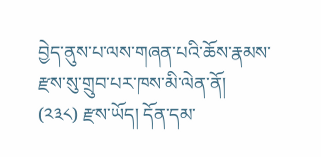བྱེད་ནུས་པ་ལས་གཞན་པའི་ཆོས་རྣམས་རྫས་སུ་གྲུབ་པར་ཁས་མི་ལེན་ནོ།
(༢༣༨) རྫས་ཡོད། དོན་དམ་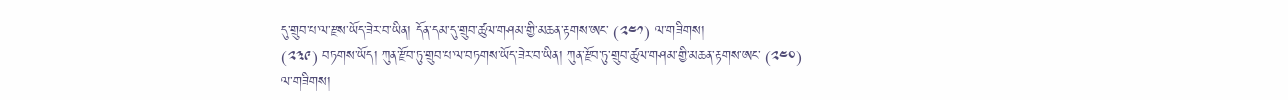དུ་གྲུབ་པ་ལ་རྫས་ཡོད་ཟེར་བ་ཡིན། དོན་དམ་དུ་གྲུབ་ཚུལ་གཤམ་གྱི་མཆན་རྟགས་ཨང་ (༢༤༡) ལ་གཟིགས།
(༢༣༩) བཏགས་ཡོད། ཀུན་རྫོབ་ཏུ་གྲུབ་པ་ལ་བཏགས་ཡོད་ཟེར་བ་ཡིན། ཀུན་རྫོབ་ཏུ་གྲུབ་ཚུལ་གཤམ་གྱི་མཆན་རྟགས་ཨང་ (༢༤༠) ལ་གཟིགས།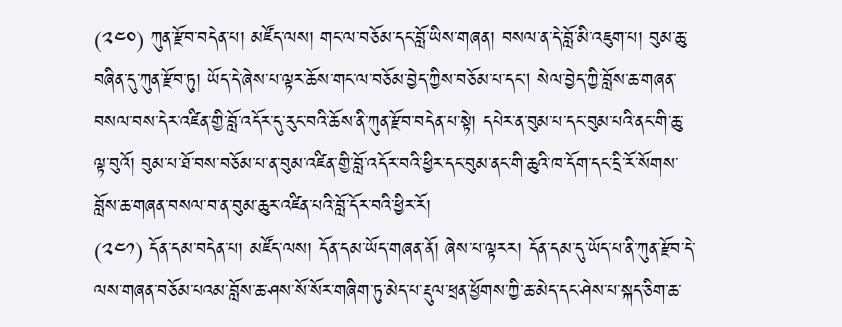(༢༤༠) ཀུན་རྫོབ་བདེན་པ། མཛོད་ལས། གང་ལ་བཅོམ་དང་བློ་ཡིས་གཞན། བསལ་ན་དེ་བློ་མི་འཇུག་པ། བུམ་ཆུ་བཞིན་དུ་ཀུན་རྫོབ་ཏུ། ཡོད་དེ་ཞེས་པ་ལྟར་ཆོས་གང་ལ་བཅོམ་བྱེད་ཀྱིས་བཅོམ་པ་དང། སེལ་བྱེད་ཀྱི་བློས་ཆ་གཞན་བསལ་བས་དེར་འཛིན་གྱི་བློ་འདོར་དུ་རུང་བའི་ཆོས་ནི་ཀུན་རྫོབ་བདེན་པ་སྟེ། དཔེར་ན་བུམ་པ་དང་བུམ་པའི་ནང་གི་ཆུ་ལྟ་བུའོ། བུམ་པ་ཐོ་བས་བཅོམ་པ་ན་བུམ་འཛིན་གྱི་བློ་འདོར་བའི་ཕྱིར་དང་བུམ་ནང་གི་ཆུའི་ཁ་དོག་དང་དྲི་རོ་སོགས་བློས་ཆ་གཞན་བསལ་བ་ན་བུམ་ཆུར་འཛིན་པའི་བློ་དོར་བའི་ཕྱིར་རོ།
(༢༤༡) དོན་དམ་བདེན་པ། མཛོད་ལས། དོན་དམ་ཡོད་གཞན་ནོ། ཞེས་པ་ལྟརར། དོན་དམ་དུ་ཡོད་པ་ནི་ཀུན་རྫོབ་དེ་ལས་གཞན་བཅོམ་པའམ་བློས་ཆ་ཤས་སོ་སོར་གཞིག་ཏུ་མེད་པ་རྡུལ་ཕྲན་ཕྱོགས་ཀྱི་ཆ་མེད་དང་ཤེས་པ་སྐད་ཅིག་ཆ་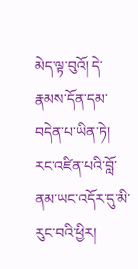མེད་ལྟ་བུའོ། དེ་རྣམས་དོན་དམ་བདེན་པ་ཡིན་ཏེ། རང་འཛིན་པའི་བློ་ནམ་ཡང་འདོར་དུ་མི་རུང་བའི་ཕྱིར།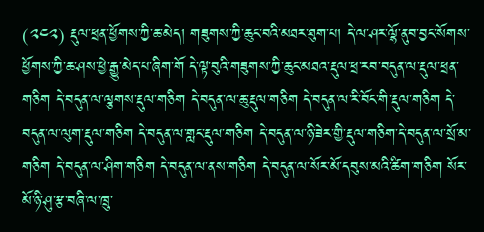(༢༤༢) རྡུལ་ཕྲན་ཕྱོགས་ཀྱི་ཆ་མེད། གཟུགས་ཀྱི་ཆུང་བའི་མཐར་ཐུག་པ། དེ་ལ་ཤར་ལྷོ་ནུབ་བྱང་སོགས་ཕྱོགས་ཀྱི་ཆ་ཤས་ཕྱེ་རྒྱུ་མེད་པ་ཞིག་གོ དེ་ལྟ་བུའི་གཟུགས་ཀྱི་ཆུང་མཐའ་རྡུལ་ཕྲ་རབ་བདུན་ལ་རྡུལ་ཕྲན་གཅིག དེ་བདུན་ལ་ལྕགས་རྡུལ་གཅིག དེ་བདུན་ལ་ཆུ་རྡུལ་གཅིག དེ་བདུན་ལ་རི་བོང་གི་རྡུལ་གཅིག དེ་བདུན་ལ་ལུག་རྡུལ་གཅིག དེ་བདུན་ལ་གླང་རྡུལ་གཅིག དེ་བདུན་ལ་ཉི་ཟེར་གྱི་རྡུལ་གཅིག་དེ་བདུན་ལ་སྲོ་མ་གཅིག དེ་བདུན་ལ་ཤིག་གཅིག དེ་བདུན་ལ་ནས་གཅིག དེ་བདུན་ལ་སོར་མོ་དབུས་མའི་ཚིག་གཅིག སོར་མོ་ཉི་ཤུ་རྩ་བཞི་ལ་ཁྲུ་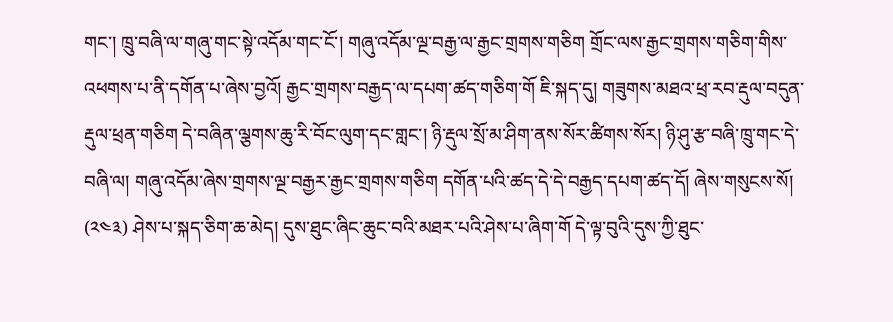གང་། ཁྲུ་བཞི་ལ་གཞུ་གང་སྟེ་འདོམ་གང་ངོ་། གཞུ་འདོམ་ལྔ་བརྒྱ་ལ་རྒྱང་གྲགས་གཅིག གྲོང་ལས་རྒྱང་གྲགས་གཅིག་གིས་འཕགས་པ་ནི་དགོན་པ་ཞེས་བྱའོ། རྒྱང་གྲགས་བརྒྱད་ལ་དཔག་ཚད་གཅིག་གོ ཇི་སྐད་དུ། གཟུགས་མཐའ་ཕྲ་རབ་རྡུལ་བདུན་རྡུལ་ཕྲན་གཅིག དེ་བཞིན་ལྕགས་ཆུ་རི་བོང་ལུག་དང་གླང་། ཉི་རྡུལ་སྲོ་མ་ཤིག་ནས་སོར་ཚིགས་སོར། ཉི་ཤུ་རྩ་བཞི་ཁྲུ་གང་དེ་བཞི་ལ། གཞུ་འདོམ་ཞེས་གྲགས་ལྔ་བརྒྱར་རྒྱང་གྲགས་གཅིག དགོན་པའི་ཚད་དེ་དེ་བརྒྱད་དཔག་ཚད་དོ། ཞེས་གསུངས་སོ།
(༢༤༣) ཤེས་པ་སྐད་ཅིག་ཆ་མེད། དུས་ཐུང་ཞིང་ཆུང་བའི་མཐར་པའི་ཤེས་པ་ཞིག་གོ དེ་ལྟ་བུའི་དུས་ཀྱི་ཐུང་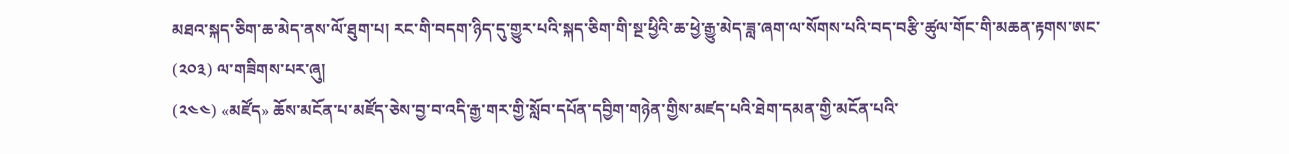མཐའ་སྐད་ཅིག་ཆ་མེད་ནས་ལོ་ཐུག་པ། རང་གི་བདག་ཉིད་དུ་གྱུར་པའི་སྐད་ཅིག་གི་སྔ་ཕྱིའི་ཆ་ཕྱེ་རྒྱུ་མེད་ཟླ་ཞག་ལ་སོགས་པའི་བད་བརྩི་ཚུལ་གོང་གི་མཆན་རྟགས་ཨང་ (༢༠༣) ལ་གཟིགས་པར་ཞུ།
(༢༤༤) «མཛོད» ཆོས་མངོན་པ་མཛོད་ཅེས་བྱ་བ་འདི་རྒྱ་གར་གྱི་སློབ་དཔོན་དབྱིག་གཉེན་གྱིས་མཛད་པའི་ཐེག་དམན་གྱི་མངོན་པའི་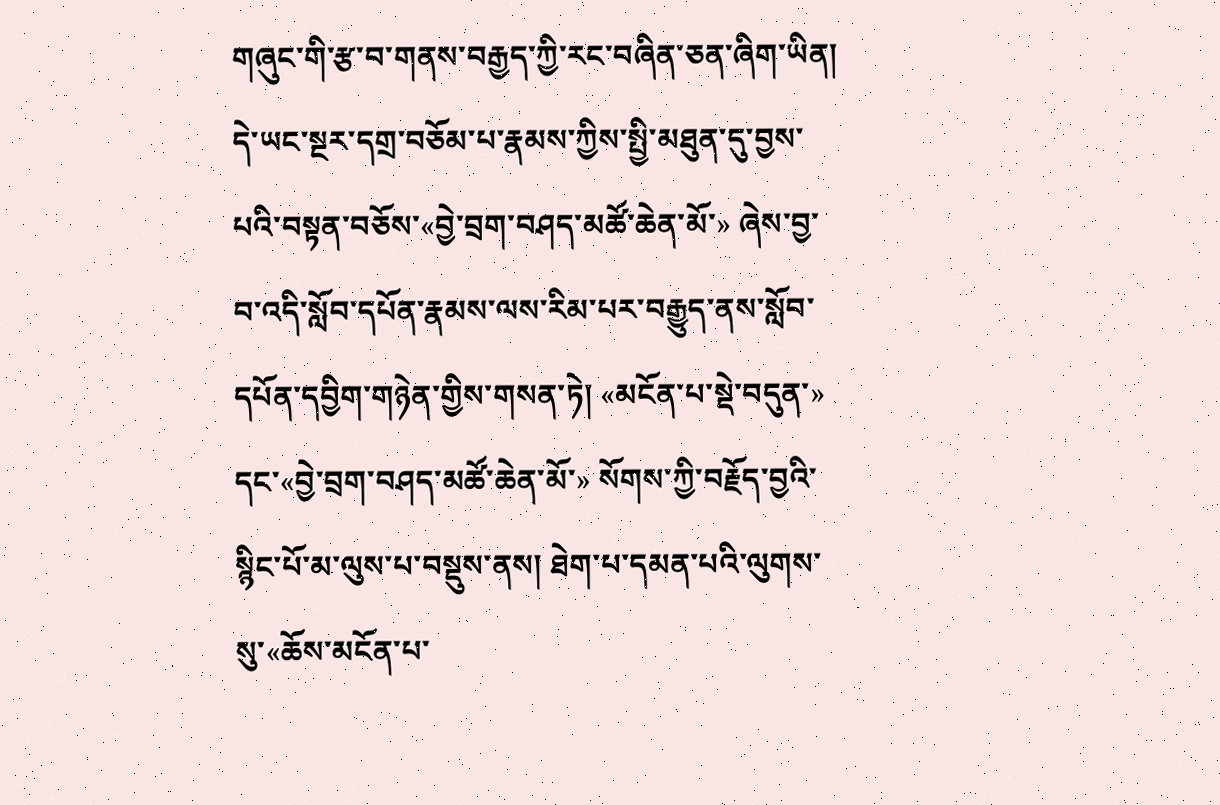གཞུང་གི་རྩ་བ་གནས་བརྒྱད་ཀྱི་རང་བཞིན་ཅན་ཞིག་ཡིན། དེ་ཡང་སྔར་དགྲ་བཅོམ་པ་རྣམས་ཀྱིས་སྤྱི་མཐུན་དུ་བྱས་པའི་བསྟན་བཅོས་«བྱེ་བྲག་བཤད་མཚོ་ཆེན་མོ་» ཞེས་བྱ་བ་འདི་སློབ་དཔོན་རྣམས་ལས་རིམ་པར་བརྒྱུད་ནས་སློབ་དཔོན་དབྱིག་གཉེན་གྱིས་གསན་ཏེ། «མངོན་པ་སྡེ་བདུན་» དང་«བྱེ་བྲག་བཤད་མཚོ་ཆེན་མོ་» སོགས་ཀྱི་བརྗོད་བྱའི་སྙིང་པོ་མ་ལུས་པ་བསྡུས་ནས། ཐེག་པ་དམན་པའི་ལུགས་སུ་«ཆོས་མངོན་པ་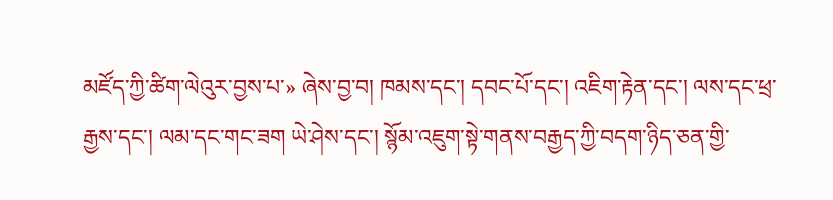མཛོད་ཀྱི་ཚིག་ལེའུར་བྱས་པ་» ཞེས་བྱ་བ། ཁམས་དང་། དབང་པོ་དང་། འཇིག་རྟེན་དང་། ལས་དང་ཕྲ་རྒྱས་དང་། ལམ་དང་གང་ཟག ཡེ་ཤེས་དང་། སྙོམ་འཇུག་སྟེ་གནས་བརྒྱད་ཀྱི་བདག་ཉིད་ཅན་གྱི་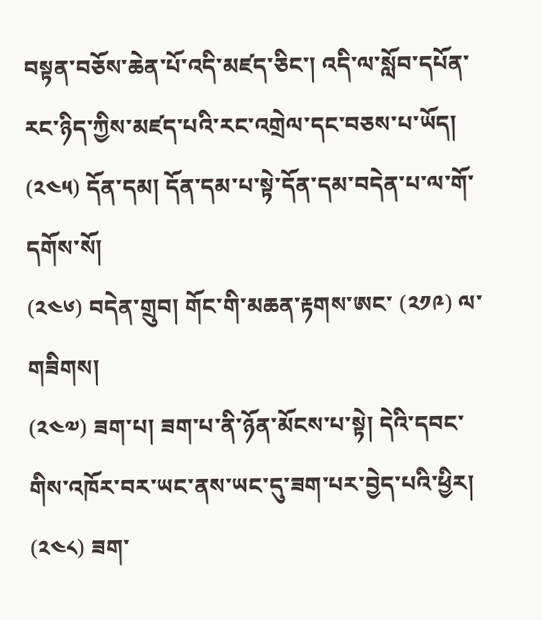བསྟན་བཅོས་ཆེན་པོ་འདི་མཛད་ཅིང་། འདི་ལ་སློབ་དཔོན་རང་ཉིད་ཀྱིས་མཛད་པའི་རང་འགྲེལ་དང་བཅས་པ་ཡོད།
(༢༤༥) དོན་དམ། དོན་དམ་པ་སྟེ་དོན་དམ་བདེན་པ་ལ་གོ་དགོས་སོ།
(༢༤༦) བདེན་གྲུབ། གོང་གི་མཆན་རྟགས་ཨང་ (༢༡༩) ལ་གཟིགས།
(༢༤༧) ཟག་པ། ཟག་པ་ནི་ཉོན་མོངས་པ་སྟེ། དེའི་དབང་གིས་འཁོར་བར་ཡང་ནས་ཡང་དུ་ཟག་པར་བྱེད་པའི་ཕྱིར།
(༢༤༨) ཟག་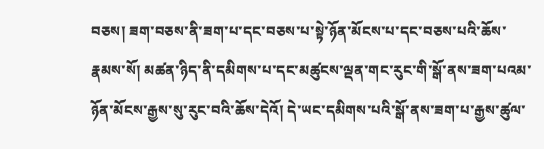བཅས། ཟག་བཅས་ནི་ཟག་པ་དང་བཅས་པ་སྟེ་ཉོན་མོངས་པ་དང་བཅས་པའི་ཆོས་རྣམས་སོ། མཚན་ཉིད་ནི་དམིགས་པ་དང་མཚུངས་ལྡན་གང་རུང་གི་སྒོ་ནས་ཟག་པའམ་ཉོན་མོངས་རྒྱས་སུ་རུང་བའི་ཆོས་དེའོ། དེ་ཡང་དམིགས་པའི་སྒོ་ནས་ཟག་པ་རྒྱས་ཚུལ་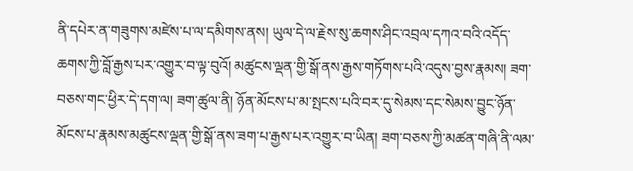ནི་དཔེར་ན་གཟུགས་མཛེས་པ་ལ་དམིགས་ནས། ཡུལ་དེ་ལ་རྗེས་སུ་ཆགས་ཤིང་འབྲལ་དཀའ་བའི་འདོད་ཆགས་ཀྱི་བློ་རྒྱས་པར་འགྱུར་བ་ལྟ་བུའོ། མཚུངས་ལྡན་གྱི་སྒོ་ནས་རྒྱས་གཏོགས་པའི་འདུས་བྱས་རྣམས། ཟག་བཅས་གང་ཕྱིར་དེ་དག་ལ། ཟག་ཚུལ་ནི། ཉོན་མོངས་པ་མ་སྤངས་པའི་བར་དུ་སེམས་དང་སེམས་བྱུང་ཉོན་མོངས་པ་རྣམས་མཚུངས་ལྡན་གྱི་སྒོ་ནས་ཟག་པ་རྒྱས་པར་འགྱུར་བ་ཡིན། ཟག་བཅས་ཀྱི་མཚན་གཞི་ནི་ལམ་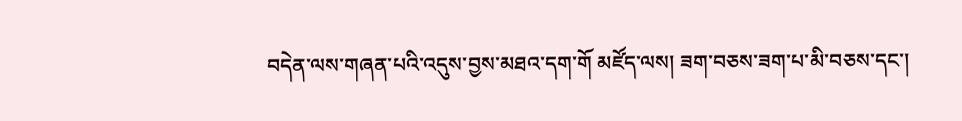བདེན་ལས་གཞན་པའི་འདུས་བྱས་མཐའ་དག་གོ མཛོད་ལས། ཟག་བཅས་ཟག་པ་མི་བཅས་དང་།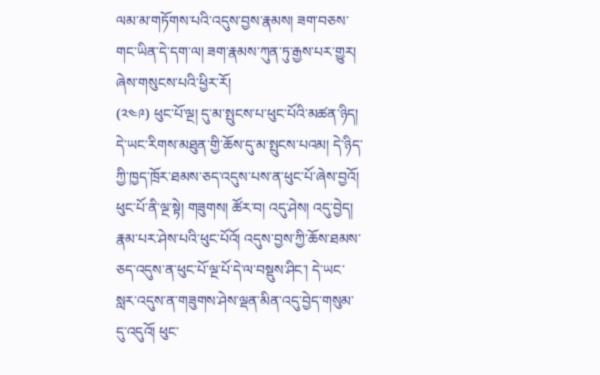ལམ་མ་གཏོགས་པའི་འདུས་བྱས་རྣམས། ཟག་བཅས་གང་ཡིན་དེ་དག་ལ། ཟག་རྣམས་ཀུན་ཏུ་རྒྱས་པར་གྱུར། ཞེས་གསུངས་པའི་ཕྱིར་རོ།
(༢༤༩) ཕུང་པོ་ལྔ། དུ་མ་སྤུངས་པ་ཕུང་པོའི་མཚན་ཉིད། དེ་ཡང་རིགས་མཐུན་གྱི་ཆོས་དུ་མ་སྤུངས་པའམ། དེ་ཉིད་ཀྱི་ཁྱད་ཁྲོར་ཐམས་ཅད་འདུས་པས་ན་ཕུང་པོ་ཞེས་བྱའོ། ཕུང་པོ་ནི་ལྔ་སྟེ། གཟུགས། ཚོར་བ། འདུ་ཤེས། འདུ་བྱེད། རྣམ་པར་ཤེས་པའི་ཕུང་པོའོ། འདུས་བྱས་ཀྱི་ཆོས་ཐམས་ཅད་འདུས་ན་ཕུང་པོ་ལྔ་པོ་དེ་ལ་བསྡུས་ཤིང་། དེ་ཡང་སླར་འདུས་ན་གཟུགས་ཤེས་ལྡན་མིན་འདུ་བྱེད་གསུམ་དུ་འདུའོ། ཕུང་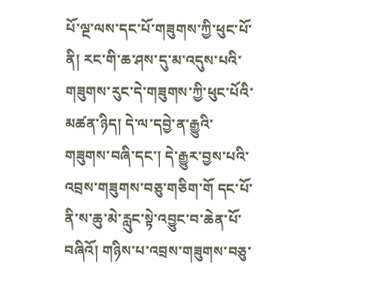པོ་ལྔ་ལས་དང་པོ་གཟུགས་ཀྱི་ཕུང་པོ་ནི། རང་གི་ཆ་ཤས་དུ་མ་འདུས་པའི་གཟུགས་རུང་དེ་གཟུགས་ཀྱི་ཕུང་པོའི་མཚན་ཉིད། དེ་ལ་དབྱེ་ན་རྒྱུའི་གཟུགས་བཞི་དང་། དེ་རྒྱུར་བྱས་པའི་འབྲས་གཟུགས་བཅུ་གཅིག་གོ དང་པོ་ནི་ས་ཆུ་མེ་རླུང་སྟེ་འབྱུང་བ་ཆེན་པོ་བཞིའོ། གཉིས་པ་འབྲས་གཟུགས་བཅུ་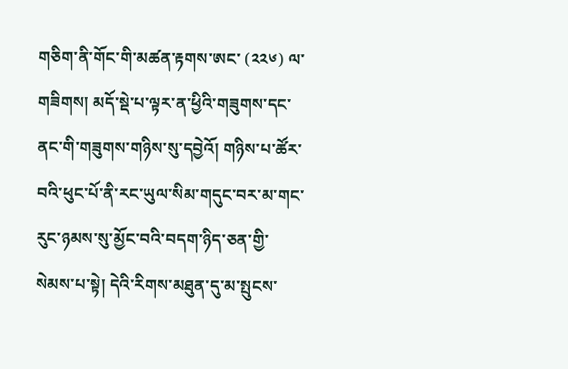གཅིག་ནི་གོང་གི་མཚན་རྟགས་ཨང་ (༢༢༦) ལ་གཟིགས། མདོ་སྡེ་པ་ལྟར་ན་ཕྱིའི་གཟུགས་དང་ནང་གི་གཟུགས་གཉིས་སུ་དབྱེའོ། གཉིས་པ་ཚོར་བའི་ཕུང་པོ་ནི་རང་ཡུལ་སིམ་གདུང་བར་མ་གང་རུང་ཉམས་སུ་མྱོང་བའི་བདག་ཉིད་ཅན་གྱི་སེམས་པ་སྟེ། དེའི་རིགས་མཐུན་དུ་མ་སྤུངས་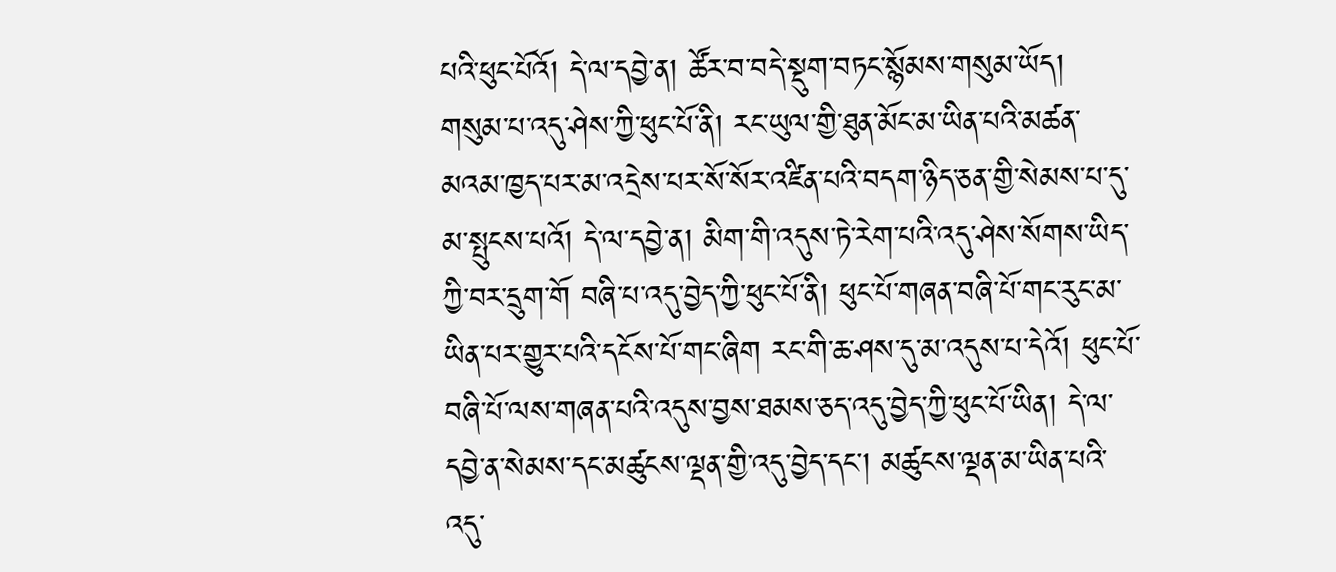པའི་ཕུང་པོའོ། དེ་ལ་དབྱེ་ན། ཚོར་བ་བདེ་སྡུག་བཏང་སྙོམས་གསུམ་ཡོད། གསུམ་པ་འདུ་ཤེས་ཀྱི་ཕུང་པོ་ནི། རང་ཡུལ་གྱི་ཐུན་མོང་མ་ཡིན་པའི་མཚན་མའམ་ཁྱད་པར་མ་འདྲེས་པར་སོ་སོར་འཛིན་པའི་བདག་ཉིད་ཅན་གྱི་སེམས་པ་དུ་མ་སྤུངས་པའོ། དེ་ལ་དབྱེ་ན། མིག་གི་འདུས་ཏེ་རེག་པའི་འདུ་ཤེས་སོགས་ཡིད་ཀྱི་བར་དྲུག་གོ བཞི་པ་འདུ་བྱེད་ཀྱི་ཕུང་པོ་ནི། ཕུང་པོ་གཞན་བཞི་པོ་གང་རུང་མ་ཡིན་པར་གྱུར་པའི་དངོས་པོ་གང་ཞིག རང་གི་ཆ་ཤས་དུ་མ་འདུས་པ་དེའོ། ཕུང་པོ་བཞི་པོ་ལས་གཞན་པའི་འདུས་བྱས་ཐམས་ཅད་འདུ་བྱེད་ཀྱི་ཕུང་པོ་ཡིན། དེ་ལ་དབྱེ་ན་སེམས་དང་མཚུངས་ལྡན་གྱི་འདུ་བྱེད་དང་། མཚུངས་ལྡན་མ་ཡིན་པའི་འདུ་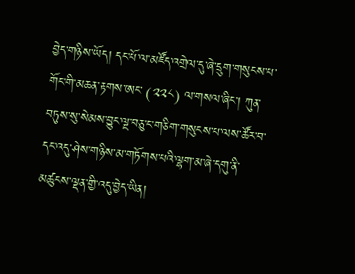བྱེད་གཉིས་ཡོད། དང་པོ་ལ་མཛོད་འགྲེལ་དུ་ཞེ་དྲུག་གསུངས་པ་གོང་གི་མཆན་རྟགས་ཨང་ (༢༢༨) ལ་གསལ་ཞིང་། ཀུན་བཏུས་སུ་སེམས་བྱུང་ལྔ་བཅུ་ང་གཅིག་གསུངས་པ་ལས་ཚོར་བ་དང་འདུ་ཤེས་གཉིས་མ་གཏོགས་པའི་ལྷག་མ་ཞེ་དགུ་ནི་མཚུངས་ལྡན་གྱི་འདུ་བྱེད་ཡིན།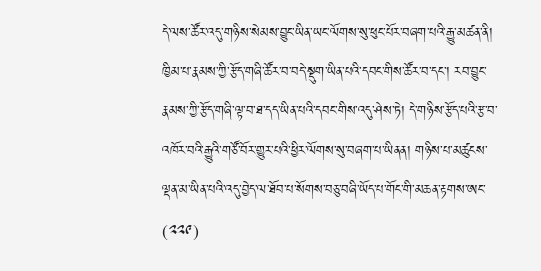དེ་ལས་ཚོར་འདུ་གཉིས་སེམས་བྱུང་ཡིན་ཡང་ལོགས་སུ་ཕུང་པོར་བཞག་པའི་རྒྱུ་མཚན་ནི། ཁྱིམ་པ་རྣམས་ཀྱི་རྩོད་གཞི་ཚོར་བ་བདེ་སྡུག་ཡིན་པའི་དབང་གིས་ཚོར་བ་དང་། རབ་བྱུང་རྣམས་ཀྱི་རྩོད་གཞི་ལྟ་བ་ཐ་དད་ཡིན་པའི་དབང་གིས་འདུ་ཤེས་ཏེ། དེ་གཉིས་རྩོད་པའི་རྩ་བ་འཁོར་བའི་རྒྱུའི་གཙོ་བོར་གྱུར་པའི་ཕྱིར་ལོགས་སུ་བཞག་པ་ཡིནན། གཉིས་པ་མཚུངས་ལྡན་མ་ཡིན་པའི་འདུ་བྱེད་ལ་ཐོབ་པ་སོགས་བཅུ་བཞི་ཡོད་པ་གོང་གི་མཆན་རྟགས་ཨང་ (༢༢༩)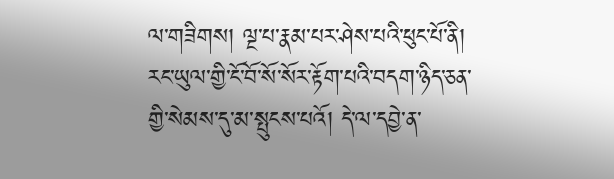ལ་གཟིགས། ལྔ་པ་རྣམ་པར་ཤེས་པའི་ཕུང་པོ་ནི། རང་ཡུལ་གྱི་ངོ་བོ་སོ་སོར་རྟོག་པའི་བདག་ཉིད་ཅན་གྱི་སེམས་དུ་མ་སྤུངས་པའོ། དེ་ལ་དབྱེ་ན་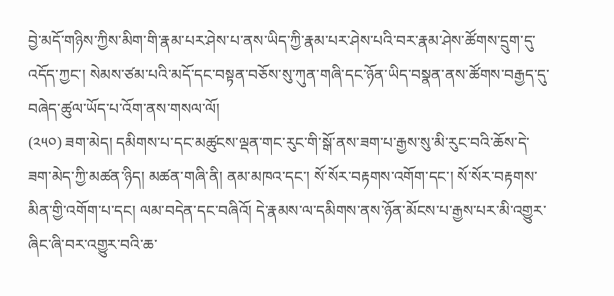བྱེ་མདོ་གཉིས་ཀྱིས་མིག་གི་རྣམ་པར་ཤེས་པ་ནས་ཡིད་ཀྱི་རྣམ་པར་ཤེས་པའི་བར་རྣམ་ཤེས་ཚོགས་དྲུག་དུ་འདོད་ཀྱང་། སེམས་ཙམ་པའི་མདོ་དང་བསྟན་བཅོས་སུ་ཀུན་གཞི་དང་ཉོན་ཡིད་བསྣན་ནས་ཚོགས་བརྒྱད་དུ་བཞེད་ཚུལ་ཡོད་པ་འོག་ནས་གསལ་ལོ།
(༢༥༠) ཟག་མེད། དམིགས་པ་དང་མཚུངས་ལྡན་གང་རུང་གི་སྒོ་ནས་ཟག་པ་རྒྱས་སུ་མི་རུང་བའི་ཆོས་དེ་ཟག་མེད་ཀྱི་མཚན་ཉིད། མཚན་གཞི་ནི། ནམ་མཁའ་དང་། སོ་སོར་བརྟགས་འགོག་དང་། སོ་སོར་བརྟགས་མིན་གྱི་འགོག་པ་དང། ལམ་བདེན་དང་བཞིའོ། དེ་རྣམས་ལ་དམིགས་ནས་ཉོན་མོངས་པ་རྒྱས་པར་མི་འགྱུར་ཞིང་ཞི་བར་འགྱུར་བའི་ཆ་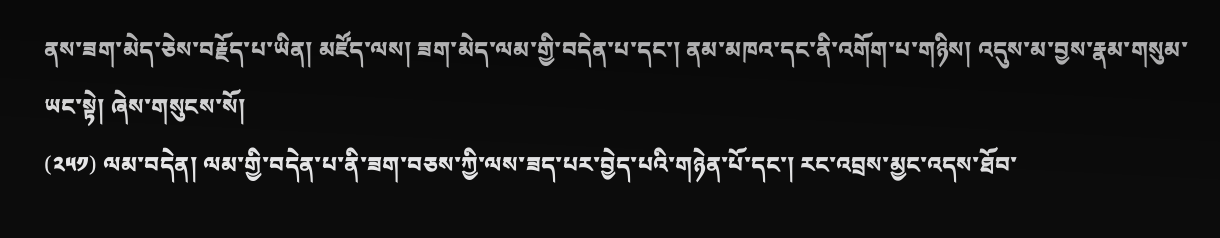ནས་ཟག་མེད་ཅེས་བརྗོད་པ་ཡིན། མཛོད་ལས། ཟག་མེད་ལམ་གྱི་བདེན་པ་དང་། ནམ་མཁའ་དང་ནི་འགོག་པ་གཉིས། འདུས་མ་བྱས་རྣམ་གསུམ་ཡང་སྟེ། ཞེས་གསུངས་སོ།
(༢༥༡) ལམ་བདེན། ལམ་གྱི་བདེན་པ་ནི་ཟག་བཅས་ཀྱི་ལས་ཟད་པར་བྱེད་པའི་གཉེན་པོ་དང་། རང་འབྲས་མྱང་འདས་ཐོབ་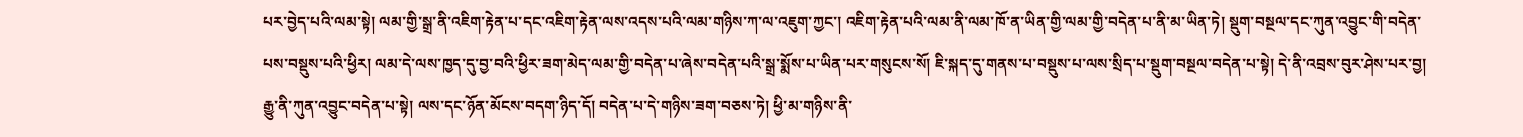པར་བྱེད་པའི་ལམ་སྟེ། ལམ་གྱི་སྒྲ་ནི་འཇིག་རྟེན་པ་དང་འཇིག་རྟེན་ལས་འདས་པའི་ལམ་གཉིས་ཀ་ལ་འཇུག་ཀྱང་། འཇིག་རྟེན་པའི་ལམ་ནི་ལམ་ཁོ་ན་ཡིན་གྱི་ལམ་གྱི་བདེན་པ་ནི་མ་ཡིན་ཏེ། སྡུག་བསྔལ་དང་ཀུན་འབྱུང་གི་བདེན་པས་བསྡུས་པའི་ཕྱིར། ལམ་དེ་ལས་ཁྱད་དུ་བྱ་བའི་ཕྱིར་ཟག་མེད་ལམ་གྱི་བདེན་པ་ཞེས་བདེན་པའི་སྒྲ་སྨོས་པ་ཡིན་པར་གསུངས་སོ། ཇི་སྐད་དུ་གནས་པ་བསྡུས་པ་ལས་སྲིད་པ་སྡུག་བསྔལ་བདེན་པ་སྟེ། དེ་ནི་འབྲས་བུར་ཤེས་པར་བྱ། རྒྱུ་ནི་ཀུན་འབྱུང་བདེན་པ་སྟེ། ལས་དང་ཉོན་མོངས་བདག་ཉིད་དོ། བདེན་པ་དེ་གཉིས་ཟག་བཅས་ཏེ། ཕྱི་མ་གཉིས་ནི་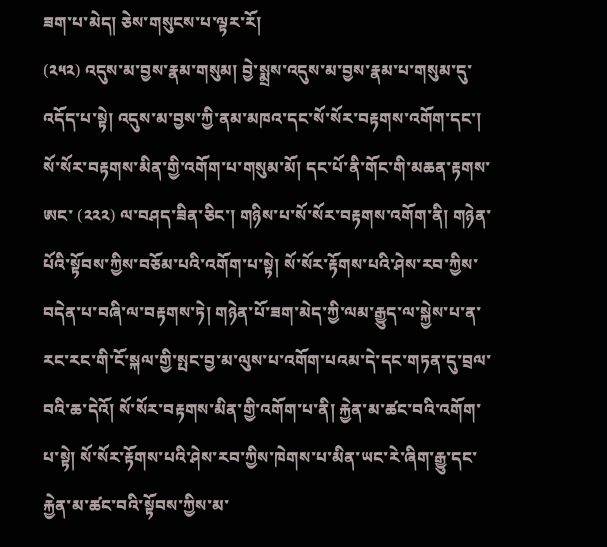ཟག་པ་མེད། ཅེས་གསུངས་པ་ལྟར་རོ།
(༢༥༢) འདུས་མ་བྱས་རྣམ་གསུམ། བྱེ་སྨྲས་འདུས་མ་བྱས་རྣམ་པ་གསུམ་དུ་འདོད་པ་སྟེ། འདུས་མ་བྱས་ཀྱི་ནམ་མཁའ་དང་སོ་སོར་བརྟགས་འགོག་དང་། སོ་སོར་བརྟགས་མིན་གྱི་འགོག་པ་གསུམ་མོ། དང་པོ་ནི་གོང་གི་མཆན་རྟགས་ཨང་ (༢༢༢) ལ་བཤད་ཟིན་ཅིང་། གཉིས་པ་སོ་སོར་བརྟགས་འགོག་ནི། གཉེན་པོའི་སྟོབས་ཀྱིས་བཅོམ་པའི་འགོག་པ་སྟེ། སོ་སོར་རྟོགས་པའི་ཤེས་རབ་ཀྱིས་བདེན་པ་བཞི་ལ་བརྟགས་ཏེ། གཉེན་པོ་ཟག་མེད་ཀྱི་ལམ་རྒྱུད་ལ་སྐྱེས་པ་ན་རང་རང་གི་ངོ་སྐལ་གྱི་སྤང་བྱ་མ་ལུས་པ་འགོག་པའམ་དེ་དང་གཏན་དུ་བྲལ་བའི་ཆ་དེའོ། སོ་སོར་བརྟགས་མིན་གྱི་འགོག་པ་ནི། རྐྱེན་མ་ཚང་བའི་འགོག་པ་སྟེ། སོ་སོར་རྟོགས་པའི་ཤེས་རབ་ཀྱིས་ཁེགས་པ་མིན་ཡང་རེ་ཞིག་རྒྱུ་དང་རྐྱེན་མ་ཚང་བའི་སྟོབས་ཀྱིས་མ་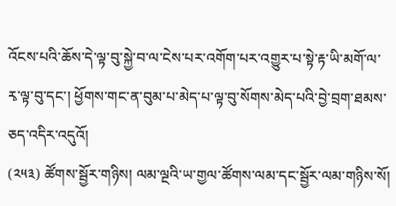འོངས་པའི་ཆོས་དེ་ལྟ་བུ་སྐྱེ་བ་ལ་ངེས་པར་འགོག་པར་འགྱུར་པ་སྟེ་རྟ་ཡི་མགོ་ལ་རྭ་ལྟ་བུ་དང་། ཕྱོགས་གང་ན་བུམ་པ་མེད་པ་ལྟ་བུ་སོགས་མེད་པའི་བྱེ་བྲག་ཐམས་ཅད་འདིར་འདུའོ།
(༢༥༣) ཚོགས་སྦྱོར་གཉིས། ལམ་ལྔའི་ཡ་གྱལ་ཚོགས་ལམ་དང་སྦྱོར་ལམ་གཉིས་སོ།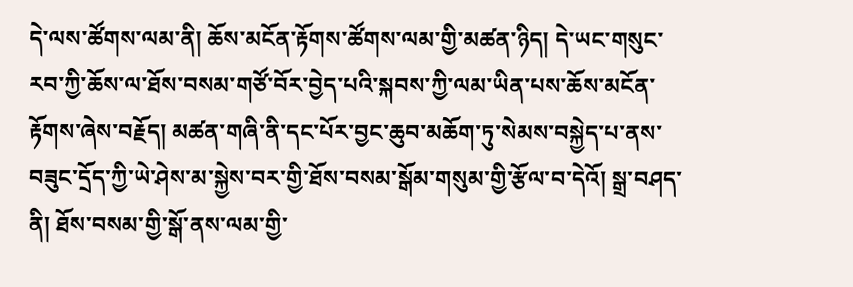དེ་ལས་ཚོགས་ལམ་ནི། ཆོས་མངོན་རྟོགས་ཚོགས་ལམ་གྱི་མཚན་ཉིད། དེ་ཡང་གསུང་རབ་ཀྱི་ཆོས་ལ་ཐོས་བསམ་གཙོ་བོར་བྱེད་པའི་སྐབས་ཀྱི་ལམ་ཡིན་པས་ཆོས་མངོན་རྟོགས་ཞེས་བརྗོད། མཚན་གཞི་ནི་དང་པོར་བྱང་ཆུབ་མཆོག་ཏུ་སེམས་བསྐྱེད་པ་ནས་བཟུང་དྲོད་ཀྱི་ཡེ་ཤེས་མ་སྐྱེས་བར་གྱི་ཐོས་བསམ་སྒོམ་གསུམ་གྱི་རྩོལ་བ་དེའོ། སྒྲ་བཤད་ནི། ཐོས་བསམ་གྱི་སྒོ་ནས་ལམ་གྱི་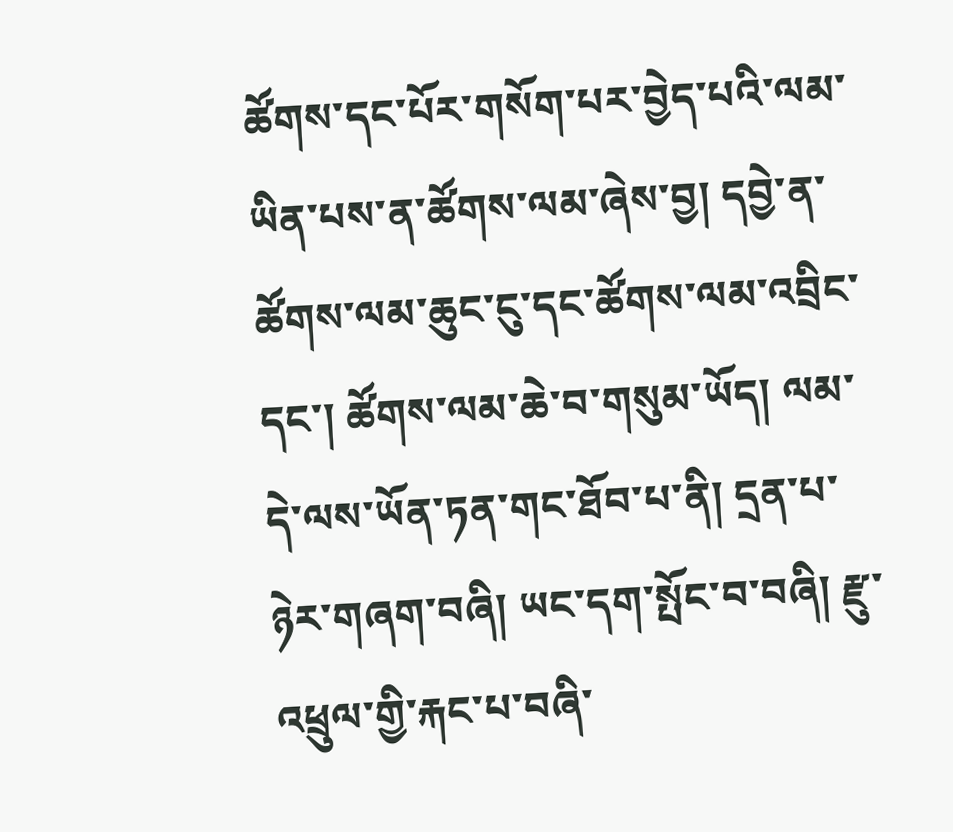ཚོགས་དང་པོར་གསོག་པར་བྱེད་པའི་ལམ་ཡིན་པས་ན་ཚོགས་ལམ་ཞེས་བྱ། དབྱེ་ན་ཚོགས་ལམ་ཆུང་ངུ་དང་ཚོགས་ལམ་འབྲིང་དང་། ཚོགས་ལམ་ཆེ་བ་གསུམ་ཡོད། ལམ་དེ་ལས་ཡོན་ཏན་གང་ཐོབ་པ་ནི། དྲན་པ་ཉེར་གཞག་བཞི། ཡང་དག་སྤོང་བ་བཞི། རྫུ་འཕྲུལ་གྱི་རྐང་པ་བཞི་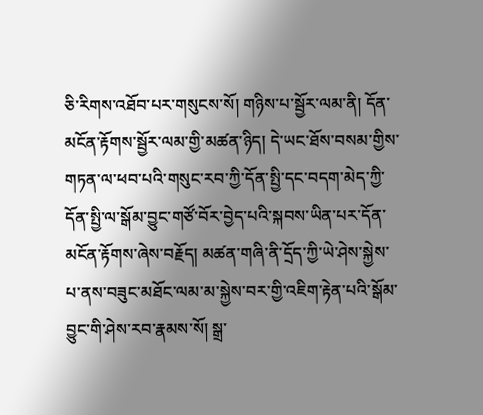ཅི་རིགས་འཐོབ་པར་གསུངས་སོ། གཉིས་པ་སྦྱོར་ལམ་ནི། དོན་མངོན་རྟོགས་སྦྱོར་ལམ་གྱི་མཚན་ཉིད། དེ་ཡང་ཐོས་བསམ་གྱིས་གཏན་ལ་ཕབ་པའི་གསུང་རབ་ཀྱི་དོན་སྤྱི་དང་བདག་མེད་ཀྱི་དོན་སྤྱི་ལ་སྒོམ་བྱུང་གཙོ་བོར་བྱེད་པའི་སྐབས་ཡིན་པར་དོན་མངོན་རྟོགས་ཞེས་བརྗོད། མཚན་གཞི་ནི་དྲོད་ཀྱི་ཡེ་ཤེས་སྐྱེས་པ་ནས་བཟུང་མཐོང་ལམ་མ་སྐྱེས་བར་གྱི་འཇིག་རྟེན་པའི་སྒོམ་བྱུང་གི་ཤེས་རབ་རྣམས་སོ། སྒྲ་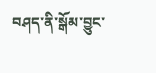བཤད་ནི་སྒོམ་བྱུང་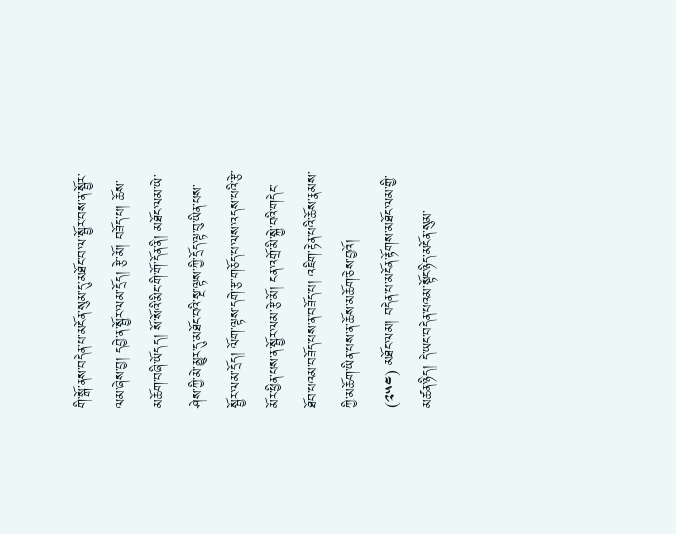གི་སྒོ་ནས་བདེན་པ་མངོན་སུམ་དུ་མཐོང་བ་ལ་སྦྱོར་བས་ན་སྦྱོར་ལམ་ཞེས་བྱ། དབྱེ་ན་སྦྱོར་ལམ་དྲོད། རྩེ་མོ། བཟོད་པ། ཆོས་མཆོག་བཞི་ཡོདད། སོ་སོའི་མིང་གི་གོ་དོན་ནི། མཐོང་ལམ་ཡེ་ཤེས་ཀྱི་མེ་མྱུར་དུ་མཐོང་བའི་སྔ་ལྟས་ཀྱི་དྲོད་ལྟ་བུ་ཡིན་པས་སྦྱོར་ལམ་དྲོད། ལོག་ལྟས་དགེ་རྩ་གཅོད་པ་ལས་འདས་པའི་རྩེ་མོར་ཕྱིན་པས་ན་སྦྱོར་ལམ་རྩེ་མོ། ངན་འགྲོ་མི་སྐྱེ་བའི་གདེང་ཐོབ་པའམ་བཟོད་པས་ན་བཟོད་པ། འཇིག་རྟེན་པའི་ཆོས་རྣམས་ཀྱི་མཆོག་ཡིན་པས་ན་ཆོས་མཆོག་ཅེས་བྱའོ།
(༢༥༤) མཐོང་ལམ། བདེན་པ་མངོན་རྟོགས་མཐོང་ལམ་གྱི་མཚན་ཉིད། དེ་ཡང་བདེན་པའམ་སྟོང་ཉིད་མངོན་སུམ་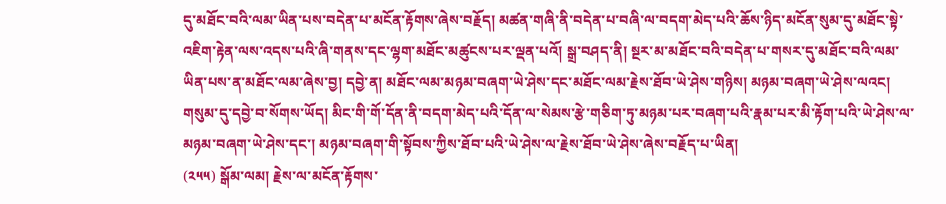དུ་མཐོང་བའི་ལམ་ཡིན་པས་བདེན་པ་མངོན་རྟོགས་ཞེས་བརྗོད། མཚན་གཞི་ནི་བདེན་པ་བཞི་ལ་བདག་མེད་པའི་ཆོས་ཉིད་མངོན་སུམ་དུ་མཐོང་སྟེ་འཇིག་རྟེན་ལས་འདས་པའི་ཞི་གནས་དང་ལྷག་མཐོང་མཚུངས་པར་ལྡན་པའོ། སྒྲ་བཤད་ནི། སྔར་མ་མཐོང་བའི་བདེན་པ་གསར་དུ་མཐོང་བའི་ལམ་ཡིན་པས་ན་མཐོང་ལམ་ཞེས་བྱ། དབྱེ་ན། མཐོང་ལམ་མཉམ་བཞག་ཡེ་ཤེས་དང་མཐོང་ལམ་རྗེས་ཐོབ་ཡེ་ཤེས་གཉིས། མཉམ་བཞག་ཡེ་ཤེས་ལའང། གསུམ་དུ་དབྱེ་བ་སོགས་ཡོད། མིང་གི་གོ་དོན་ནི་བདག་མེད་པའི་དོན་ལ་སེམས་རྩེ་གཅིག་ཏུ་མཉམ་པར་བཞག་པའི་རྣམ་པར་མི་རྟོག་པའི་ཡེ་ཤེས་ལ་མཉམ་བཞག་ཡེ་ཤེས་དང་། མཉམ་བཞག་གི་སྟོབས་ཀྱིས་ཐོབ་པའི་ཡེ་ཤེས་ལ་རྗེས་ཐོབ་ཡེ་ཤེས་ཞེས་བརྗོད་པ་ཡིན།
(༢༥༥) སྒོམ་ལམ། རྗེས་ལ་མངོན་རྟོགས་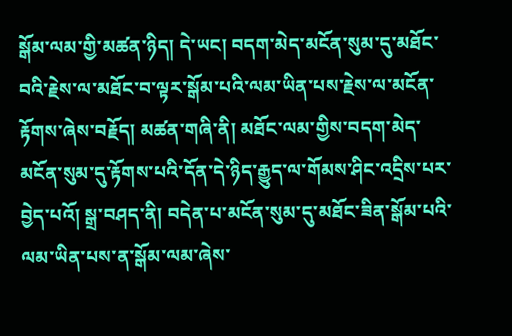སྒོམ་ལམ་གྱི་མཚན་ཉིད། དེ་ཡང། བདག་མེད་མངོན་སུམ་དུ་མཐོང་བའི་རྗེས་ལ་མཐོང་བ་ལྟར་སྒོམ་པའི་ལམ་ཡིན་པས་རྗེས་ལ་མངོན་རྟོགས་ཞེས་བརྗོད། མཚན་གཞི་ནི། མཐོང་ལམ་གྱིས་བདག་མེད་མངོན་སུམ་དུ་རྟོགས་པའི་དོན་དེ་ཉིད་རྒྱུད་ལ་གོམས་ཤིང་འདྲིས་པར་བྱེད་པའོ། སྒྲ་བཤད་ནི། བདེན་པ་མངོན་སུམ་དུ་མཐོང་ཟིན་སྒོམ་པའི་ལམ་ཡིན་པས་ན་སྒོམ་ལམ་ཞེས་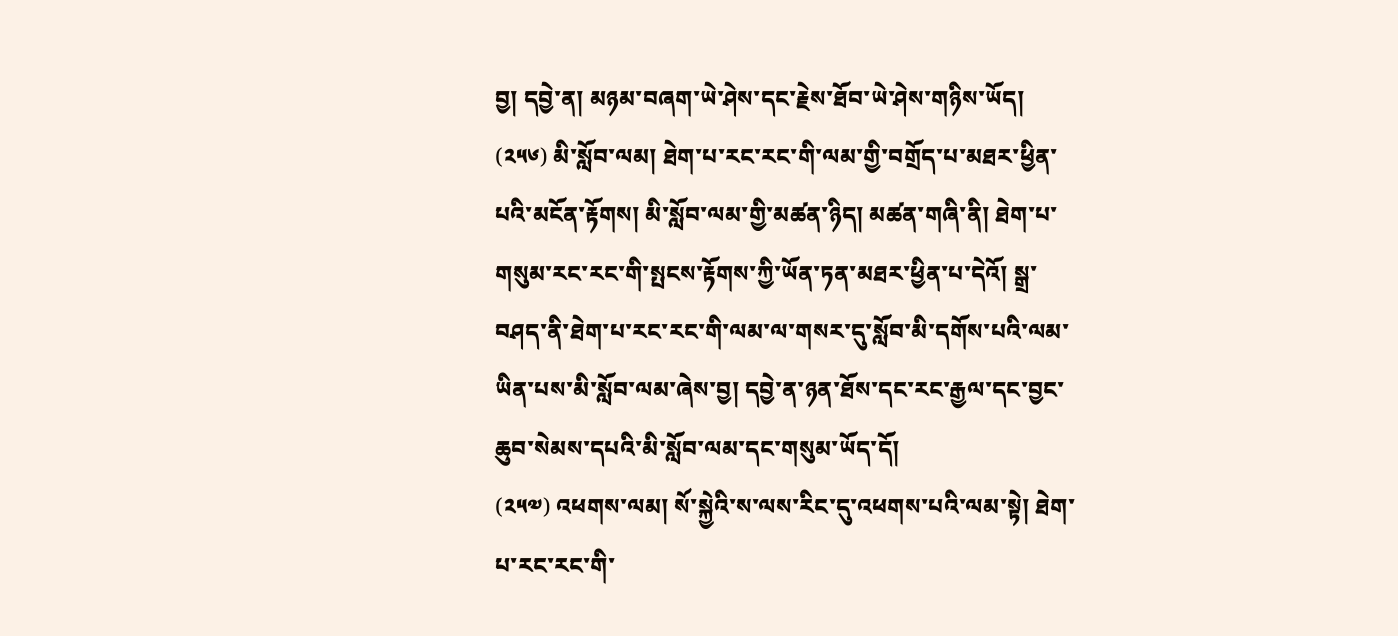བྱ། དབྱེ་ན། མཉམ་བཞག་ཡེ་ཤེས་དང་རྗེས་ཐོབ་ཡེ་ཤེས་གཉིས་ཡོད།
(༢༥༦) མི་སློབ་ལམ། ཐེག་པ་རང་རང་གི་ལམ་གྱི་བགྲོད་པ་མཐར་ཕྱིན་པའི་མངོན་རྟོགས། མི་སློབ་ལམ་གྱི་མཚན་ཉིད། མཚན་གཞི་ནི། ཐེག་པ་གསུམ་རང་རང་གི་སྤངས་རྟོགས་ཀྱི་ཡོན་ཏན་མཐར་ཕྱིན་པ་དེའོ། སྒྲ་བཤད་ནི་ཐེག་པ་རང་རང་གི་ལམ་ལ་གསར་དུ་སློབ་མི་དགོས་པའི་ལམ་ཡིན་པས་མི་སློབ་ལམ་ཞེས་བྱ། དབྱེ་ན་ཉན་ཐོས་དང་རང་རྒྱལ་དང་བྱང་ཆུབ་སེམས་དཔའི་མི་སློབ་ལམ་དང་གསུམ་ཡོད་དོ།
(༢༥༧) འཕགས་ལམ། སོ་སྐྱེའི་ས་ལས་རིང་དུ་འཕགས་པའི་ལམ་སྟེ། ཐེག་པ་རང་རང་གི་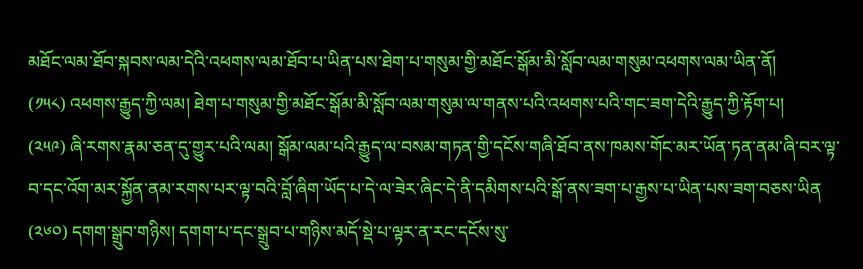མཐོང་ལམ་ཐོབ་སྐབས་ལམ་དེའི་འཕགས་ལམ་ཐོབ་པ་ཡིན་པས་ཐེག་པ་གསུམ་གྱི་མཐོང་སྒོམ་མི་སློབ་ལམ་གསུམ་འཕགས་ལམ་ཡིན་ནོ།
(༡༥༨) འཕགས་རྒྱུད་ཀྱི་ལམ། ཐེག་པ་གསུམ་གྱི་མཐོང་སྒོམ་མི་སློབ་ལམ་གསུམ་ལ་གནས་པའི་འཕགས་པའི་གང་ཟག་དེའི་རྒྱུད་ཀྱི་རྟོག་པ།
(༢༥༩) ཞི་རགས་རྣམ་ཅན་དུ་གྱུར་པའི་ལམ། སྒོམ་ལམ་པའི་རྒྱུད་ལ་བསམ་གཏན་གྱི་དངོས་གཞི་ཐོབ་ནས་ཁམས་གོང་མར་ཡོན་ཏན་ནམ་ཞི་བར་ལྟ་བ་དང་འོག་མར་སྐྱོན་ནམ་རགས་པར་ལྟ་བའི་བློ་ཞིག་ཡོད་པ་དེ་ལ་ཟེར་ཞིང་དེ་ནི་དམིགས་པའི་སྒོ་ནས་ཟག་པ་རྒྱས་པ་ཡིན་པས་ཟག་བཅས་ཡིན
(༢༦༠) དགག་སྒྲུབ་གཉིས། དགག་པ་དང་སྒྲུབ་པ་གཉིས་མདོ་སྡེ་པ་ལྟར་ན་རང་དངོས་སུ་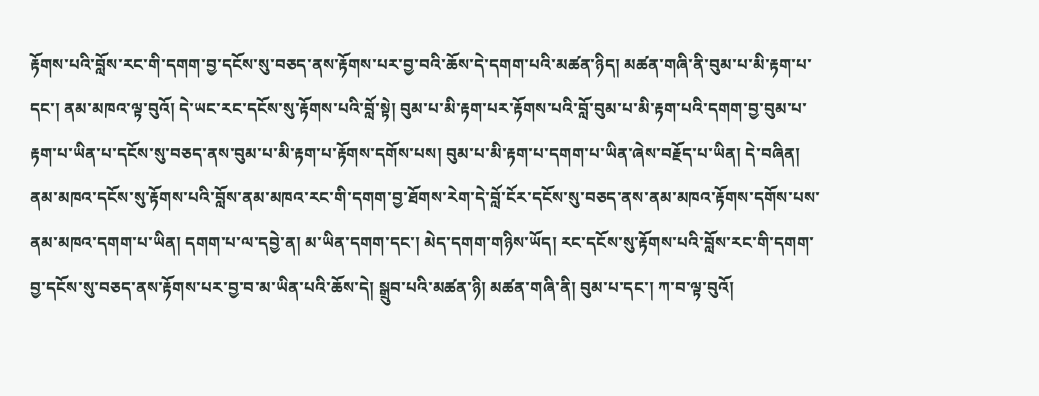རྟོགས་པའི་བློས་རང་གི་དགག་བྱ་དངོས་སུ་བཅད་ནས་རྟོགས་པར་བྱ་བའི་ཆོས་དེ་དགག་པའི་མཚན་ཉིད། མཚན་གཞི་ནི་བུམ་པ་མི་རྟག་པ་དང་། ནམ་མཁའ་ལྟ་བུའོ། དེ་ཡང་རང་དངོས་སུ་རྟོགས་པའི་བློ་སྟེ། བུམ་པ་མི་རྟག་པར་རྟོགས་པའི་བློ་བུམ་པ་མི་རྟག་པའི་དགག་བྱ་བུམ་པ་རྟག་པ་ཡིན་པ་དངོས་སུ་བཅད་ནས་བུམ་པ་མི་རྟག་པ་རྟོགས་དགོས་པས། བུམ་པ་མི་རྟག་པ་དགག་པ་ཡིན་ཞེས་བརྗོད་པ་ཡིན། དེ་བཞིན། ནམ་མཁའ་དངོས་སུ་རྟོགས་པའི་བློས་ནམ་མཁའ་རང་གི་དགག་བྱ་ཐོགས་རེག་དེ་བློ་ངོར་དངོས་སུ་བཅད་ནས་ནམ་མཁའ་རྟོགས་དགོས་པས་ནམ་མཁའ་དགག་པ་ཡིན། དགག་པ་ལ་དབྱེ་ན། མ་ཡིན་དགག་དང་། མེད་དགག་གཉིས་ཡོད། རང་དངོས་སུ་རྟོགས་པའི་བློས་རང་གི་དགག་བྱ་དངོས་སུ་བཅད་ནས་རྟོགས་པར་བྱ་བ་མ་ཡིན་པའི་ཆོས་དེ། སྒྲུབ་པའི་མཚན་ཉི། མཚན་གཞི་ནི། བུམ་པ་དང་། ཀ་བ་ལྟ་བུའོ།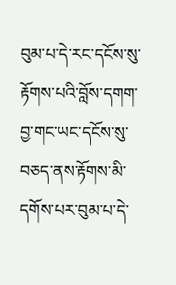བུམ་པ་དེ་རང་དངོས་སུ་རྟོགས་པའི་བློས་དགག་བྱ་གང་ཡང་དངོས་སུ་བཅད་ནས་རྟོགས་མི་དགོས་པར་བུམ་པ་དེ་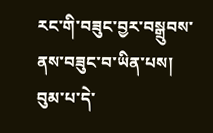རང་གི་བཟུང་བྱར་བསྒྲུབས་ནས་བཟུང་བ་ཡིན་པས། བུམ་པ་དེ་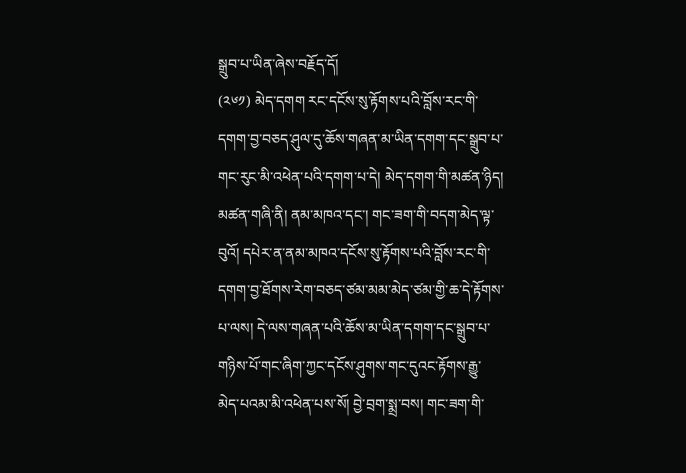སྒྲུབ་པ་ཡིན་ཞེས་བརྗོད་དོ།
(༢༦༡) མེད་དགག རང་དངོས་སུ་རྟོགས་པའི་བློས་རང་གི་དགག་བྱ་བཅད་ཤུལ་དུ་ཆོས་གཞན་མ་ཡིན་དགག་དང་སྒྲུབ་པ་གང་རུང་མི་འཕེན་པའི་དགག་པ་དེ། མེད་དགག་གི་མཚན་ཉིད། མཚན་གཞི་ནི། ནམ་མཁའ་དང་། གང་ཟག་གི་བདག་མེད་ལྟ་བུའོ། དཔེར་ན་ནམ་མཁའ་དངོས་སུ་རྟོགས་པའི་བློས་རང་གི་དགག་བྱ་ཐོགས་རེག་བཅད་ཙམ་མམ་མེད་ཙམ་གྱི་ཆ་དེ་རྟོགས་པ་ལས། དེ་ལས་གཞན་པའི་ཆོས་མ་ཡིན་དགག་དང་སྒྲུབ་པ་གཉིས་པོ་གང་ཞིག་ཀྱང་དངོས་ཤུགས་གང་དུའང་རྟོགས་རྒྱུ་མེད་པའམ་མི་འཕེན་པས་སོ། བྱེ་བྲག་སྨྲ་བས། གང་ཟག་གི་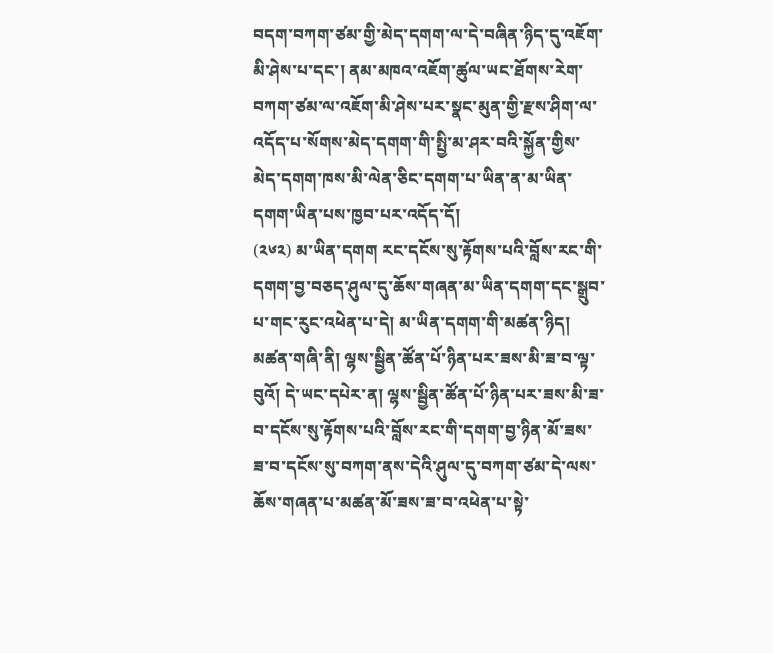བདག་བཀག་ཙམ་གྱི་མེད་དགག་ལ་དེ་བཞིན་ཉིད་དུ་འཇོག་མི་ཤེས་པ་དང་། ནམ་མཁའ་འཇོག་ཚུལ་ཡང་ཐོགས་རེག་བཀག་ཙམ་ལ་འཇོག་མི་ཤེས་པར་སྣང་མུན་གྱི་རྫས་ཤིག་ལ་འདོད་པ་སོགས་མེད་དགག་གི་སྤྱི་མ་ཤར་བའི་སྐྱོན་གྱིས་མེད་དགག་ཁས་མི་ལེན་ཅིང་དགག་པ་ཡིན་ན་མ་ཡིན་དགག་ཡིན་པས་ཁྱབ་པར་འདོད་དོ།
(༢༦༢) མ་ཡིན་དགག རང་དངོས་སུ་རྟོགས་པའི་བློས་རང་གི་དགག་བྱ་བཅད་ཤུལ་དུ་ཆོས་གཞན་མ་ཡིན་དགག་དང་སྒྲུབ་པ་གང་རུང་འཕེན་པ་དེ། མ་ཡིན་དགག་གི་མཚན་ཉིད། མཚན་གཞི་ནི། ལྷས་སྦྱིན་ཚོན་པོ་ཉིན་པར་ཟས་མི་ཟ་བ་ལྟ་བུའོ། དེ་ཡང་དཔེར་ན། ལྷས་སྦྱིན་ཚོན་པོ་ཉིན་པར་ཟས་མི་ཟ་བ་དངོས་སུ་རྟོགས་པའི་བློས་རང་གི་དགག་བྱ་ཉིན་མོ་ཟས་ཟ་བ་དངོས་སུ་བཀག་ནས་དེའི་ཤུལ་དུ་བཀག་ཙམ་དེ་ལས་ཆོས་གཞན་པ་མཚན་མོ་ཟས་ཟ་བ་འཕེན་པ་སྟེ་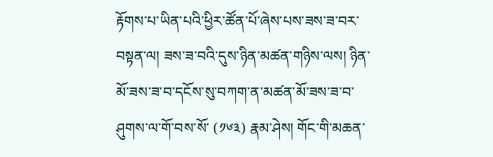རྟོགས་པ་ཡིན་པའི་ཕྱིར་ཚོན་པོ་ཞེས་པས་ཟས་ཟ་བར་བསྟན་ལ། ཟས་ཟ་བའི་དུས་ཉིན་མཚན་གཉིས་ལས། ཉིན་མོ་ཟས་ཟ་བ་དངོས་སུ་བཀག་ན་མཚན་མོ་ཟས་ཟ་བ་ཤུགས་ལ་གོ་བས་སོ་ (༡༦༣) རྣམ་ཤེས། གོང་གི་མཆན་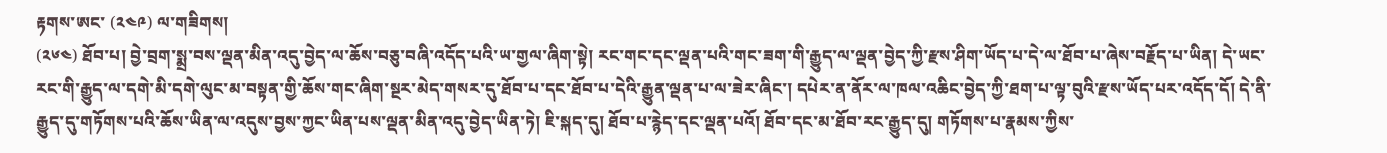རྟགས་ཨང་ (༢༤༩) ལ་གཟིགས།
(༢༦༤) ཐོབ་པ། བྱེ་བྲག་སྨྲ་བས་ལྡན་མིན་འདུ་བྱེད་ལ་ཆོས་བཅུ་བཞི་འདོད་པའི་ཡ་གྱལ་ཞིག་སྟེ། རང་གང་དང་ལྡན་པའི་གང་ཟག་གི་རྒྱུད་ལ་ལྡན་བྱེད་ཀྱི་རྫས་ཤིག་ཡོད་པ་དེ་ལ་ཐོབ་པ་ཞེས་བརྗོད་པ་ཡིན། དེ་ཡང་རང་གི་རྒྱུད་ལ་དགེ་མི་དགེ་ལུང་མ་བསྟན་གྱི་ཆོས་གང་ཞིག་སྔར་མེད་གསར་དུ་ཐོབ་པ་དང་ཐོབ་པ་དེའི་རྒྱུན་ལྡན་པ་ལ་ཟེར་ཞིང་། དཔེར་ན་ནོར་ལ་ཁལ་འཆིང་བྱེད་ཀྱི་ཐག་པ་ལྟ་བུའི་རྫས་ཡོད་པར་འདོད་དོ། དེ་ནི་རྒྱུད་དུ་གཏོགས་པའི་ཆོས་ཡིན་ལ་འདུས་བྱས་ཀྱང་ཡིན་པས་ལྡན་མིན་འདུ་བྱེད་ཡིན་ཏེ། ཇི་སྐད་དུ། ཐོབ་པ་རྙེད་དང་ལྡན་པའོ། ཐོབ་དང་མ་ཐོབ་རང་རྒྱུད་དུ། གཏོགས་པ་རྣམས་ཀྱིས་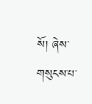སོ། ཞེས་གསུངས་པ་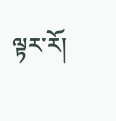ལྟར་རོ།